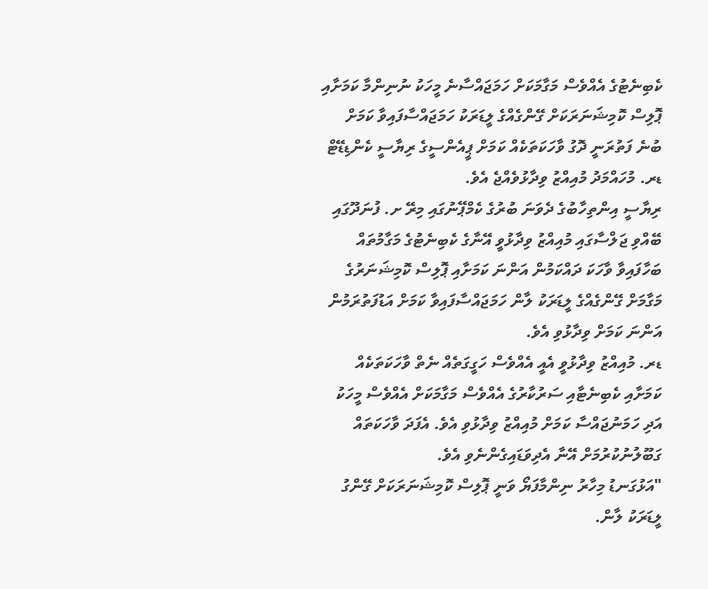ކެބިނެޓުގެ އެއްވެސް މަގާމަކަށް ހަމަޖައްސާނެ މީހަކު ނުނިންމާ ކަމަށާއި ޕޮލިސް ކޮމިޝަނަރަކަށް ގޭންގެއްގެ ލީޑަރަކު ހަމަޖައްސާފައިވާ ކަމަށް ބުނެ ފަތުރަނީ ދޮގު ވާހަކަތަކެއް ކަމަށް ޕީއެންސީގެ ރިޔާސީ ކެންޑިޑޭޓް ޑރ. މުހައްމަދު މުއިއްޒު ވިދާޅުވެއްޖެ އެވެ.
ރިޔާސީ އިންތިހާބުގެ ދެވަނަ ބުރުގެ ކެމްޕޭނުގައި މިރޭ ށ. ފުނަދޫގައި ބޭއްވި ޖަލްސާގައި މުއިއްޒު ވިދާޅުވީ އޭނާގެ ކެބިނެޓުގެ މަގާމުތައް ބަހާފައިވާ ވާހަކަ ދައްކަމުން އަންނަ ކަމަށާއި ޕޮލިސް ކޮމިޝަނަރުގެ މަގާމަށް ގޭންގެއްގެ ލީޑަރަކު ލާން ހަމަޖައްސާފައިވާ ކަމަށް އަޑުފަތުރަމުން އަންނަ ކަމަށް ވިދާޅުވި އެވެ.
ޑރ. މުއިއްޒު ވިދާޅުވީ އެއީ އެއްވެސް ހަގީގަތެއް ނެތް ވާހަކަތަކެއް ކަމަށާއި ކެބިނެޓާއި ސަރުކާރުގެ އެއްވެސް މަގާމަކަށް އެއްވެސް މީހަކު އަދި ހަމަނުޖައްސާ ކަމަށް މުއިއްޒު ވިދާޅުވި އެވެ. އެފަދަ ވާހަކަތައް ގަބޫލުނުކުރުމަށް އޭނާ އެދިވަޑައިގެންނެވި އެވެ.
"އަޅުގަނޑު މިހާރު ނިންމާފަޔޯ ވަނީ ޕޮލިސް ކޮމިޝަނަރަކަށް ގޭންގު ލީޑަރަކު ލާން.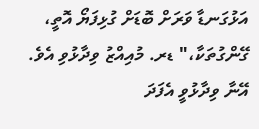އަޅުގަނޑާ ވަރަށް ބޮޑަށް ގުޅިފަޔޯ އޮތީ، ގޭންގުތަކާ،" ޑރ. މުއިއްޒު ވިދާޅުވި އެވެ.
އޭނާ ވިދާޅުވީ އެފަދަ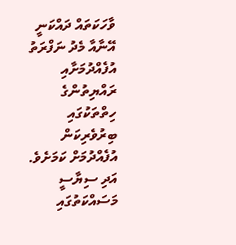ވާހަކަތައް ދައްކަނީ އޭނާއާ މެދު ނަފްރަތު އުފެއްދުމަށާއި ރައްޔިތުންގެ ހިތްތަކުގައި ބިރުވެރިކަން އުފެއްދުމަށް ކަމަށެވެ. އަދި ސިޔާސީ މަސައްކަތުގައި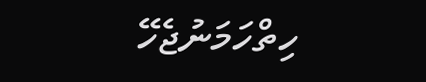ހިތްހަމަނުޖެހޭ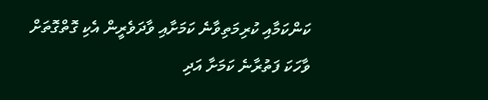ކަންކަމާއި ކުރިމަތިވާނެ ކަމަށާއި ވާދަވެރީން އެކި ގޮތްގޮތަށް ވާހަކަ ފަތުރާނެ ކަމަށާ އަދި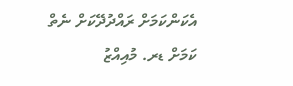އެކަންކަމަށް ރައްދުދޭކަށް ނެތް ކަމަށް ޑރ. މުއިއްޒު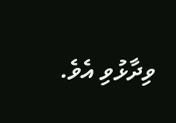ވިދާޅުވި އެވެ.